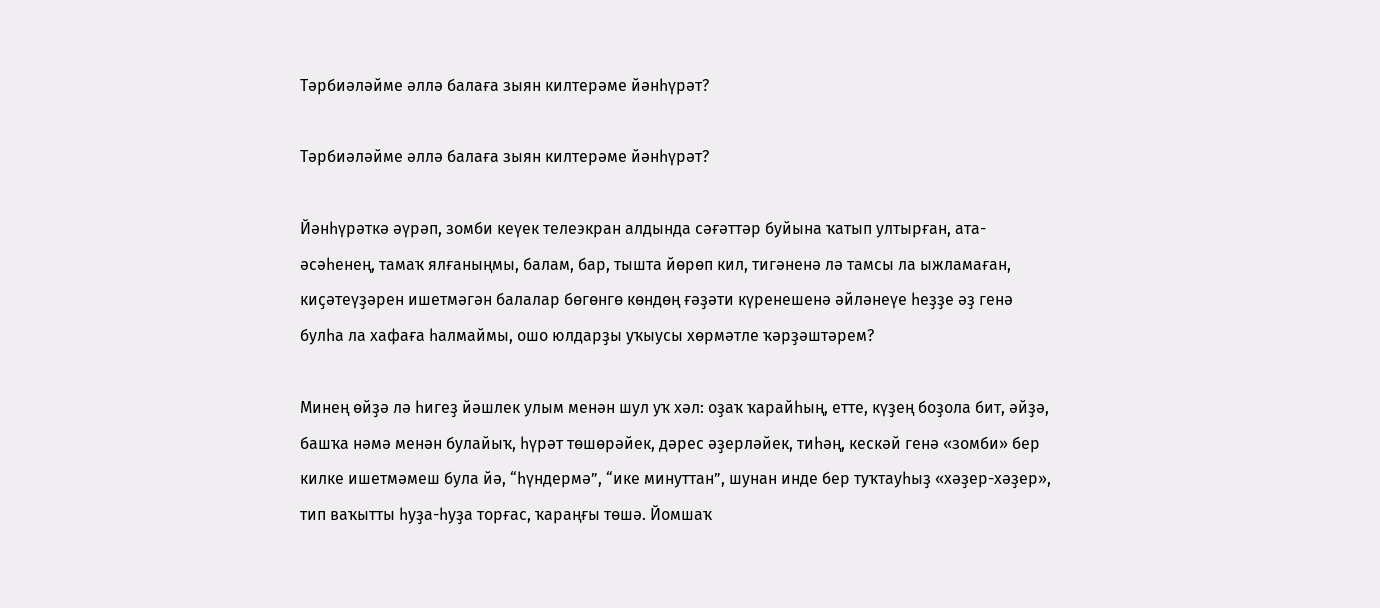Тәрбиәләйме әллә балаға зыян килтерәме йәнһүрәт?

Тәрбиәләйме әллә балаға зыян килтерәме йәнһүрәт?

Йәнһүрәткә әүрәп, зомби кеүек телеэкран алдында сәғәттәр буйына ҡатып ултырған, ата-әсәһенең, тамаҡ ялғаныңмы, балам, бар, тышта йөрөп кил, тигәненә лә тамсы ла ыжламаған, киҫәтеүҙәрен ишетмәгән балалар бөгөнгө көндөң ғәҙәти күренешенә әйләнеүе һеҙҙе әҙ генә булһа ла хафаға һалмаймы, ошо юлдарҙы уҡыусы хөрмәтле ҡәрҙәштәрем?

Минең өйҙә лә һигеҙ йәшлек улым менән шул уҡ хәл: оҙаҡ ҡарайһың, етте, күҙең боҙола бит, әйҙә, башҡа нәмә менән булайыҡ, һүрәт төшөрәйек, дәрес әҙерләйек, тиһәң, кескәй генә «зомби» бер килке ишетмәмеш була йә, “һүндермә”, “ике минуттан”, шунан инде бер туҡтауһыҙ «хәҙер-хәҙер», тип ваҡытты һуҙа-һуҙа торғас, ҡараңғы төшә. Йомшаҡ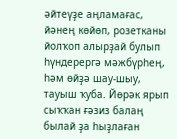әйтеүҙе аңламағас, йәнең көйөп, розетканы йолҡоп алырҙай булып һүндерергә мәжбүрһең, һәм өйҙә шау-шыу, тауыш ҡуба. Йөрәк ярып сыҡҡан ғәзиз балаң былай ҙа һыҙлаған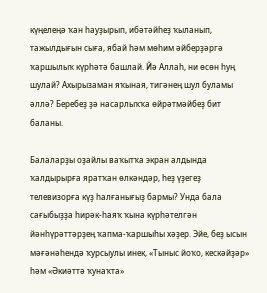күңелеңә ҡан һауҙырып, ибәтәйһеҙ ҡыланып, тажылдығын сыға, ябай һәм мөһим әйберҙәргә ҡаршылыҡ күрһәтә башлай. Йә Аллаһ, ни өсөн һуң шулай? Ахырызаман яҡыная, тигәнең шул буламы әллә? Беребеҙ ҙә насарлыҡҡа өйрәтмәйбеҙ бит баланы.

Балаларҙы оҙайлы ваҡытҡа экран алдында ҡалдырырға яратҡан өлкәндәр, һеҙ үҙегеҙ телевизорға күҙ һалғанығыҙ бармы? Унда бала сағыбыҙҙа һирәк-һаяҡ ҡына күрһәтелгән йәнһүрәттәрҙең ҡапма-ҡаршыһы хәҙер. Эйе, беҙ ысын мәғәнәһендә ҡурсыулы инек, «Тыныс йоҡо, кескәйҙәр» һәм «Әкиәттә ҡунаҡта»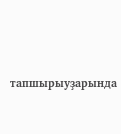тапшырыуҙарында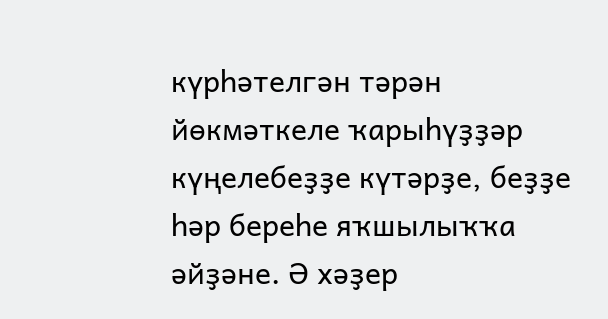күрһәтелгән тәрән йөкмәткеле ҡарыһүҙҙәр күңелебеҙҙе күтәрҙе, беҙҙе һәр береһе яҡшылыҡҡа әйҙәне. Ә хәҙер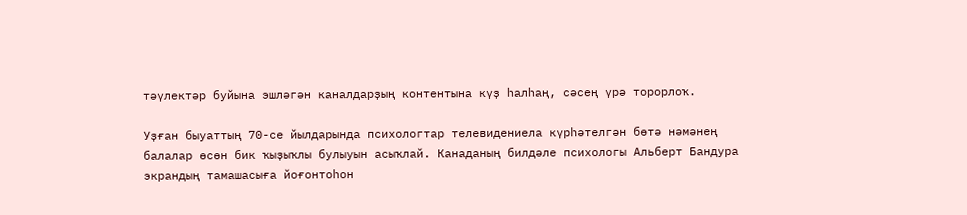тәүлектәр буйына эшләгән каналдарҙың контентына күҙ һалһаң, сәсең үрә торорлоҡ.

Уҙған быуаттың 70-се йылдарында психологтар телевидениела күрһәтелгән бөтә нәмәнең балалар өсөн бик ҡыҙыҡлы булыуын асыҡлай. Канаданың билдәле психологы Альберт Бандура экрандың тамашасыға йоғонтоһон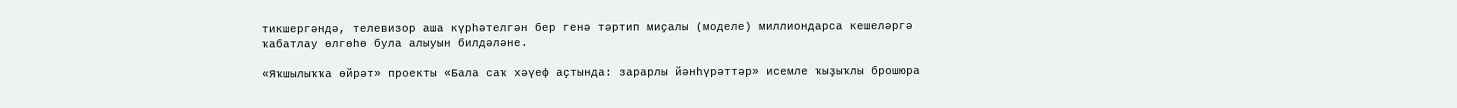тикшергәндә, телевизор аша күрһәтелгән бер генә тәртип миҫалы (моделе) миллиондарса кешеләргә ҡабатлау өлгөһө була алыуын билдәләне.

«Яҡшылыҡҡа өйрәт» проекты «Бала саҡ хәүеф аҫтында: зарарлы йәнһүрәттәр» исемле ҡыҙыҡлы брошюра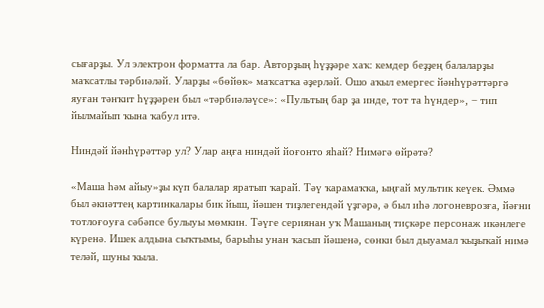сығарҙы. Ул электрон форматта ла бар. Авторҙың һүҙҙәре хаҡ: кемдер беҙҙең балаларҙы маҡсатлы тәрбиәләй. Уларҙы «бөйөк» маҡсатҡа әҙерләй. Ошо аҡыл емергес йәнһүрәттәргә яуған тәнҡит һүҙҙәрен был «тәрбиәләүсе»: «Пультың бар ҙа инде, тот та һүндер», − тип йылмайып ҡына ҡабул итә.

Ниндәй йәнһүрәттәр ул? Улар аңға ниндәй йоғонто яһай? Нимәгә өйрәтә?

«Маша һәм айыу»ҙы күп балалар яратып ҡарай. Тәү ҡарамаҡҡа, ыңғай мультик кеүек. Әммә был әкиәттең картинкалары бик йыш, йәшен тиҙлегендәй үҙгәрә, ә был иһә логоневрозға, йәғни тотлоғоуға сәбәпсе булыуы мөмкин. Тәүге сериянан уҡ Машаның тиҫкәре персонаж икәнлеге күренә. Ишек алдына сыҡтымы, барыһы унан ҡасып йәшенә, сөнки был дыуамал ҡыҙыҡай нимә теләй, шуны ҡыла.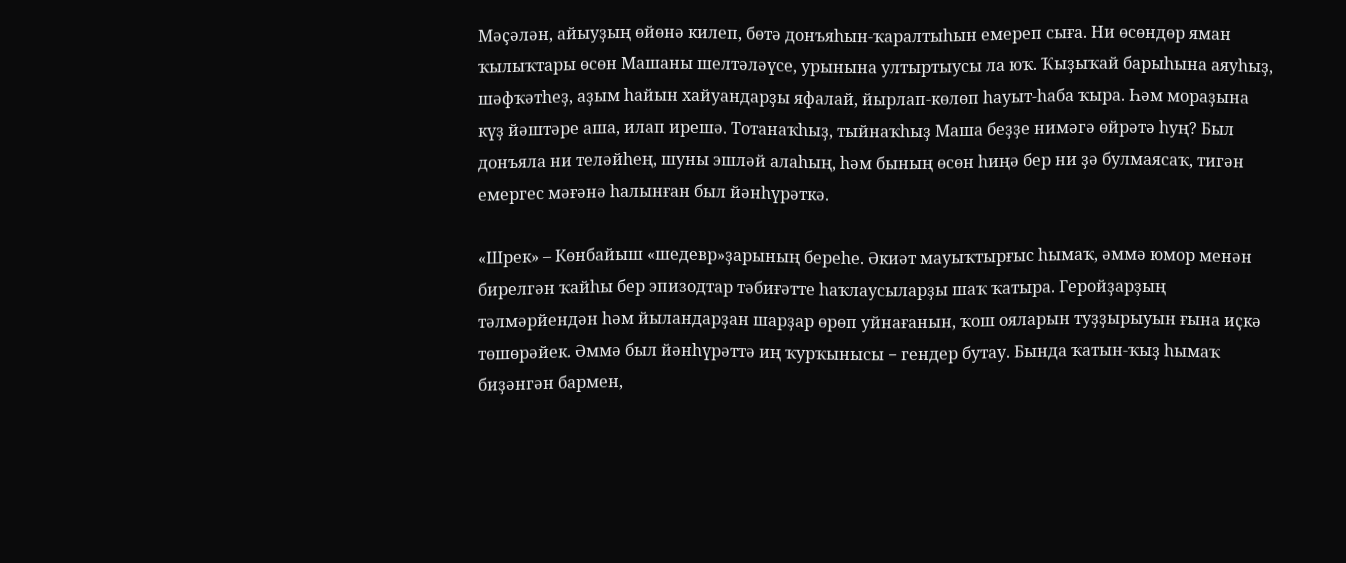Мәҫәлән, айыуҙың өйөнә килеп, бөтә донъяһын-ҡаралтыһын емереп сыға. Ни өсөндөр яман ҡылыҡтары өсөн Машаны шелтәләүсе, урынына ултыртыусы ла юҡ. Ҡыҙыҡай барыһына аяуһыҙ, шәфҡәтһеҙ, аҙым һайын хайуандарҙы яфалай, йырлап-көлөп һауыт-һаба ҡыра. Һәм мораҙына күҙ йәштәре аша, илап ирешә. Тотанаҡһыҙ, тыйнаҡһыҙ Маша беҙҙе нимәгә өйрәтә һуң? Был донъяла ни теләйһең, шуны эшләй алаһың, һәм бының өсөн һиңә бер ни ҙә булмаясаҡ, тигән емергес мәғәнә һалынған был йәнһүрәткә.

«Шрек» – Көнбайыш «шедевр»ҙарының береһе. Әкиәт мауыҡтырғыс һымаҡ, әммә юмор менән бирелгән ҡайһы бер эпизодтар тәбиғәтте һаҡлаусыларҙы шаҡ ҡатыра. Геройҙарҙың тәлмәрйендән һәм йыландарҙан шарҙар өрөп уйнағанын, ҡош ояларын туҙҙырыуын ғына иҫкә төшөрәйек. Әммә был йәнһүрәттә иң ҡурҡынысы − гендер бутау. Бында ҡатын-ҡыҙ һымаҡ биҙәнгән бармен,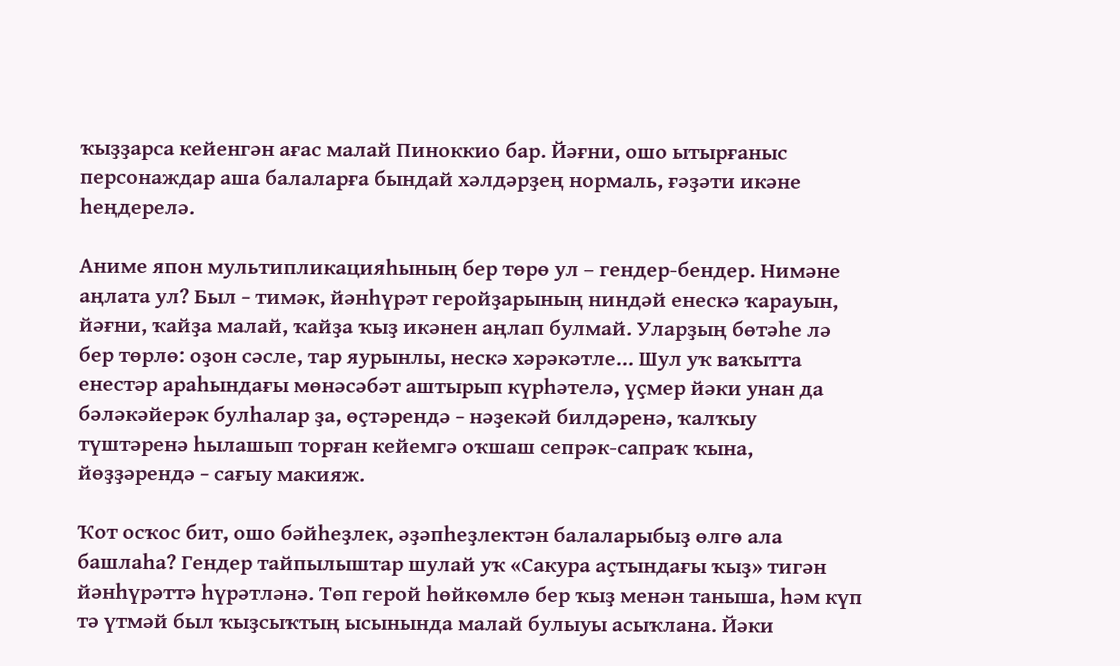ҡыҙҙарса кейенгән ағас малай Пиноккио бар. Йәғни, ошо ытырғаныс персонаждар аша балаларға бындай хәлдәрҙең нормаль, ғәҙәти икәне һеңдерелә.

Аниме япон мультипликацияһының бер төрө ул – гендер-бендер. Нимәне аңлата ул? Был − тимәк, йәнһүрәт геройҙарының ниндәй енескә ҡарауын, йәғни, ҡайҙа малай, ҡайҙа ҡыҙ икәнен аңлап булмай. Уларҙың бөтәһе лә бер төрлө: оҙон сәсле, тар яурынлы, нескә хәрәкәтле... Шул уҡ ваҡытта енестәр араһындағы мөнәсәбәт аштырып күрһәтелә, үҫмер йәки унан да бәләкәйерәк булһалар ҙа, өҫтәрендә − нәҙекәй билдәренә, ҡалҡыу түштәренә һылашып торған кейемгә оҡшаш сепрәк-сапраҡ ҡына, йөҙҙәрендә − сағыу макияж.

Ҡот осҡос бит, ошо бәйһеҙлек, әҙәпһеҙлектән балаларыбыҙ өлгө ала башлаһа? Гендер тайпылыштар шулай уҡ «Сакура аҫтындағы ҡыҙ» тигән йәнһүрәттә һүрәтләнә. Төп герой һөйкөмлө бер ҡыҙ менән таныша, һәм күп тә үтмәй был ҡыҙсыҡтың ысынында малай булыуы асыҡлана. Йәки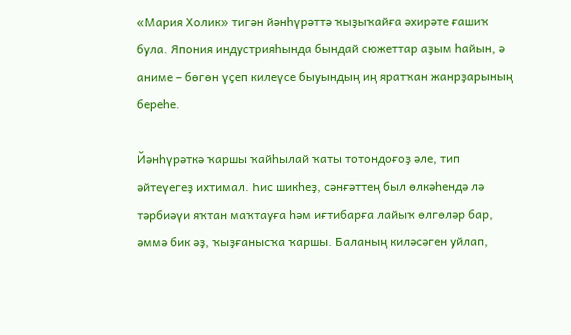«Мария Холик» тигән йәнһүрәттә ҡыҙыҡайға әхирәте ғашиҡ була. Япония индустрияһында бындай сюжеттар аҙым һайын, ә аниме – бөгөн үҫеп килеүсе быуындың иң яратҡан жанрҙарының береһе.

Йәнһүрәткә ҡаршы ҡайһылай ҡаты тотондоғоҙ әле, тип әйтеүегеҙ ихтимал. Һис шикһеҙ, сәнғәттең был өлкәһендә лә тәрбиәүи яҡтан маҡтауға һәм иғтибарға лайыҡ өлгөләр бар, әммә бик әҙ, ҡыҙғанысҡа ҡаршы. Баланың киләсәген уйлап,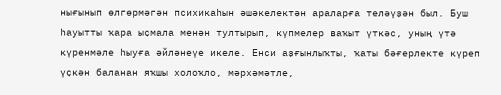нығынып өлгөрмәгән психикаһын әшәкелектән араларға теләүҙән был. Буш һауытты ҡара ыҫмала менән тултырып, күпмелер ваҡыт үткәс, уның үтә күренмәле һыуға әйләнеүе икеле. Енси аҙғынлыҡты, ҡаты бәғерлекте күреп үҫкән баланан яҡшы холоҡло, мәрхәмәтле,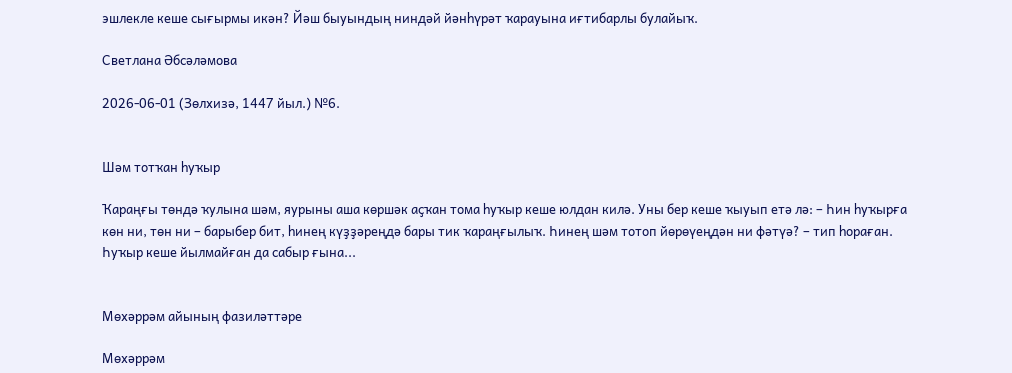эшлекле кеше сығырмы икән? Йәш быуындың ниндәй йәнһүрәт ҡарауына иғтибарлы булайыҡ.

Светлана Әбсәләмова

2026-06-01 (Зөлхизә, 1447 йыл.) №6.


Шәм тотҡан һуҡыр

Ҡараңғы төндә ҡулына шәм, яурыны аша көршәк аҫҡан тома һуҡыр кеше юлдан килә. Уны бер кеше ҡыуып етә лә: – Һин һуҡырға көн ни, төн ни – барыбер бит, һинең күҙҙәреңдә бары тик ҡараңғылыҡ. Һинең шәм тотоп йөрөүеңдән ни фәтүә? – тип һораған. Һуҡыр кеше йылмайған да сабыр ғына...


Мөхәррәм айының фазиләттәре

Мөхәррәм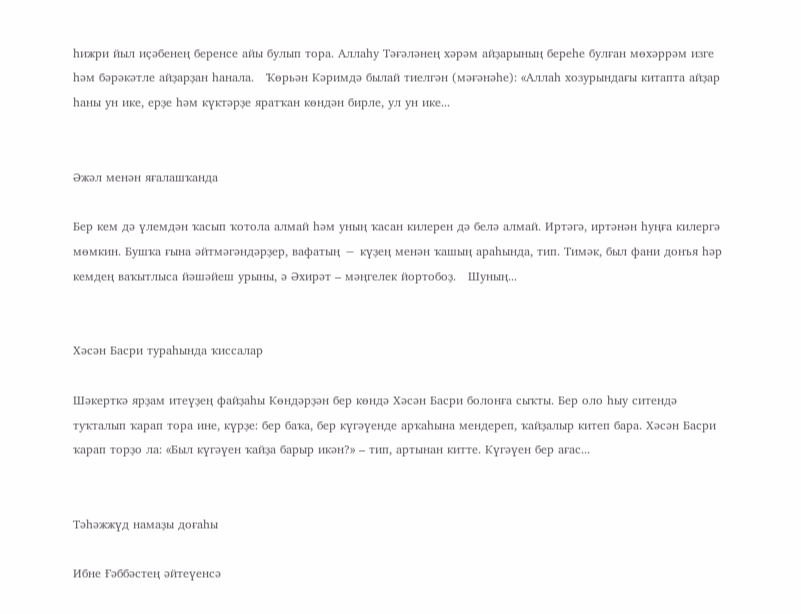һижри йыл иҫәбенең беренсе айы булып тора. Аллаһу Тәғәләнең хәрәм айҙарының береһе булған мөхәррәм изге һәм бәрәкәтле айҙарҙан һанала.   Ҡөрьән Кәримдә былай тиелгән (мәғәнәһе): «Аллаһ хозурындағы китапта айҙар һаны ун ике, ерҙе һәм күктәрҙе яратҡан көндән бирле, ул ун ике...


Әжәл менән яғалашҡанда

Бер кем дә үлемдән ҡасып ҡотола алмай һәм уның ҡасан килерен дә белә алмай. Иртәгә, иртәнән һуңға килергә мөмкин. Бушҡа ғына әйтмәгәндәрҙер, вафатың − күҙең менән ҡашың араһында, тип. Тимәк, был фани донъя һәр кемдең ваҡытлыса йәшәйеш урыны, ә Әхирәт – мәңгелек йортобоҙ.   Шуның...


Хәсән Басри тураһында ҡиссалар

Шәкерткә ярҙам итеүҙең файҙаһы Көндәрҙән бер көндә Хәсән Басри болонға сыҡты. Бер оло һыу ситендә туҡталып ҡарап тора ине, күрҙе: бер баҡа, бер күгәүенде арҡаһына мендереп, ҡайҙалыр китеп бара. Хәсән Басри ҡарап торҙо ла: «Был күгәүен ҡайҙа барыр икән?» – тип, артынан китте. Күгәүен бер ағас...


Тәһәжжүд намаҙы доғаһы

Ибне Ғәббәстең әйтеүенсә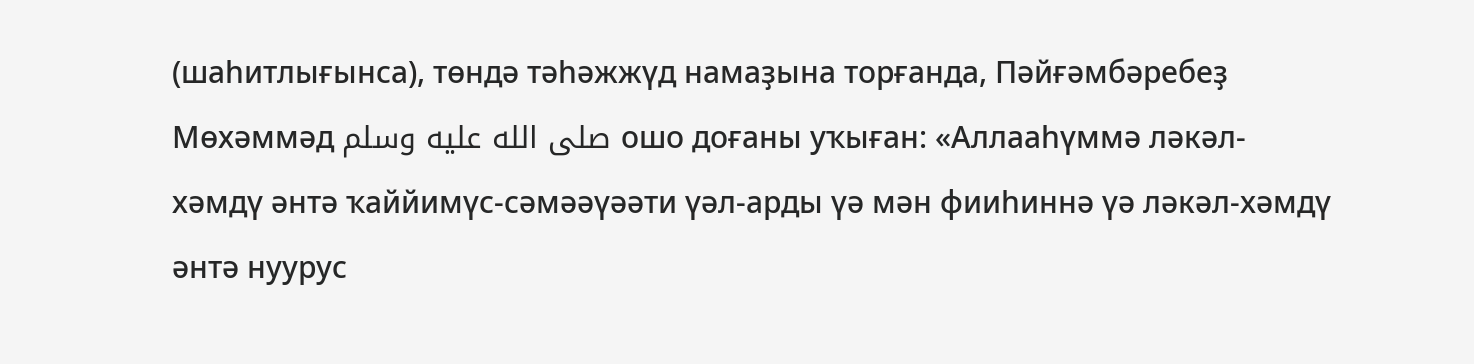(шаһитлығынса), төндә тәһәжжүд намаҙына торғанда, Пәйғәмбәребеҙ Мөхәммәд صلى الله عليه وسلم ошо доғаны уҡыған: «Аллааһүммә ләкәл-хәмдү әнтә ҡаййимүс-сәмәәүәәти үәл-арды үә мән фииһиннә үә ләкәл-хәмдү әнтә нуурус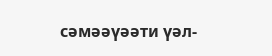сәмәәүәәти үәл-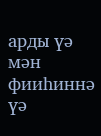арды үә мән фииһиннә үә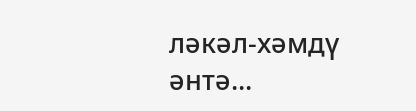ләкәл-хәмдү әнтә...